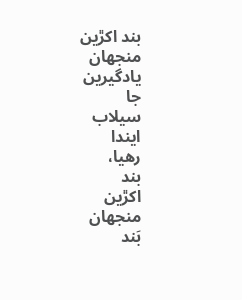بند اکڙين منجهان
يادگيرين
جا
سيلاب
ايندا
رھيا،
بند
اکڙين
منجهان
بَند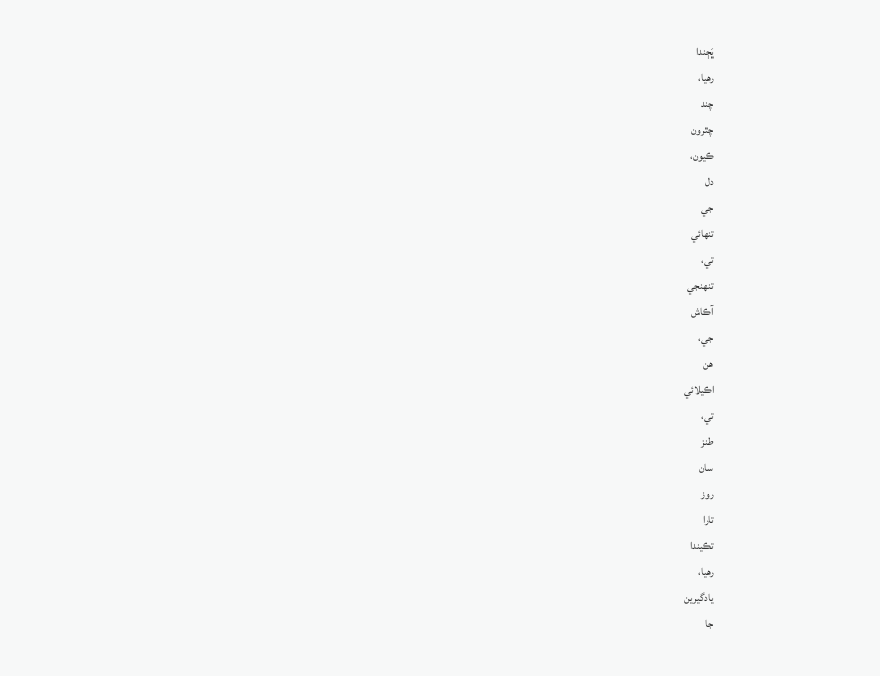ڀَڄندا
رھيا،
چند
چٿرون
ڪيون،
دل
جي
تنھائي
تي،
تنھنجي
آڪاش
جي،
ھن
اڪيلائي
تي،
طنز
سان
روز
تارا
تڪيندا
رھيا،
يادگيرين
جا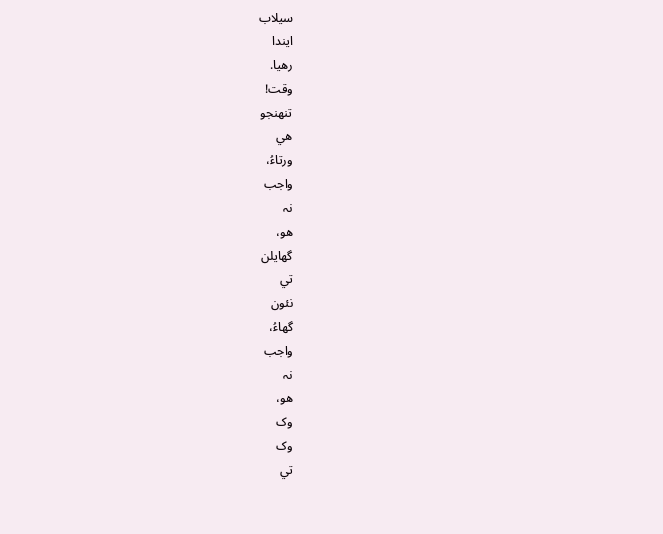سيلاب
ايندا
رھيا.
وقت!
تنھنجو
ھي
ورتاءُ،
واجب
نہ
ھو،
گھايلن
تي
نئون
گھاءُ،
واجب
نہ
ھو،
وک
وک
تي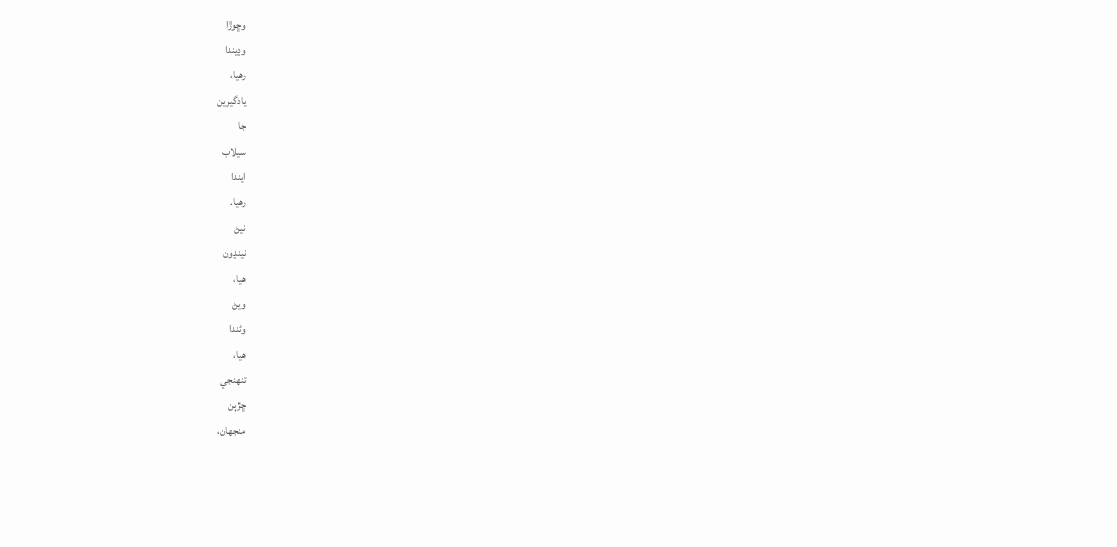وڇوڙا
وڍيندا
رھيا،
يادگيرين
جا
سيلاب
ايندا
رھيا.
نيڻ
نينڍون
ھيا،
ويڻ
وڻندا
ھيا،
تنھنجي
ڇڙٻن
منجهان،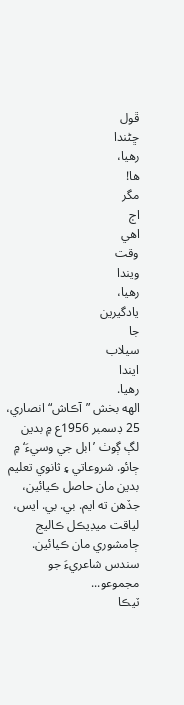ڦول
ڇڻندا
رھيا،
ھا!
مگر
اڄ
اھي
وقت
ويندا
رھيا،
يادگيرين
جا
سيلاب
ايندا
رھيا.
الهه بخش ”آڪاش“ انصاري، 25 ڊسمبر 1956ع ۾ بدين لڳ ڳوٺ ’ابل جي وسيءَ‘ ۾ ڄائو. شروعاتي ۽ ثانوي تعليم بدين مان حاصل ڪيائين، جڏهن ته ايم. بي. بي. ايس، لياقت ميڊيڪل ڪاليج ڄامشوري مان ڪيائين. سندس شاعريءَ جو مجموعو...
ٽيڪا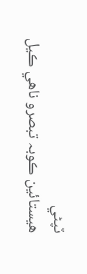ٽپڻي
ھيستائين ڪوبہ تبصرو ناھي ڪيل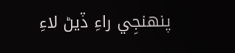پنھنجِي راءِ ڏيڻ لاءِ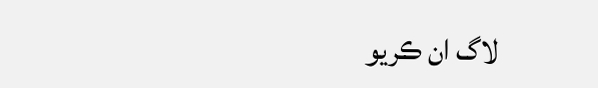لاگ ان ڪريو